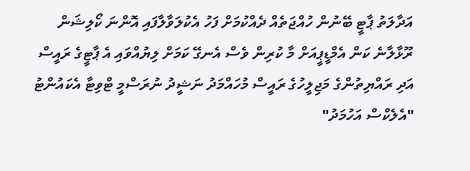އަދާލަތު ޕާޓީ ބޭނުން ހުއްޖަތެއް ދެއްކުމަށް ފަހު އެކުލަވާލާފައި އޮންނަ ކޯލިޝަން ރޫޅާލާނެ ކަން އެމްޑީޕީއަށް މާ ކުރިން ވެސް އެނގޭ ކަމަށް ލިޔުއްވައި އެ ޕާޓީގެ ރައީސް އަދި ރައްޔިތުންގެ މަޖިލީހުގެ ރައީސް މުހައްމަދު ނަޝީދު ނުރަސްމީ ޓްވިޓާ އެކައުންޓު "އެލެކްސް އަހުމަދު"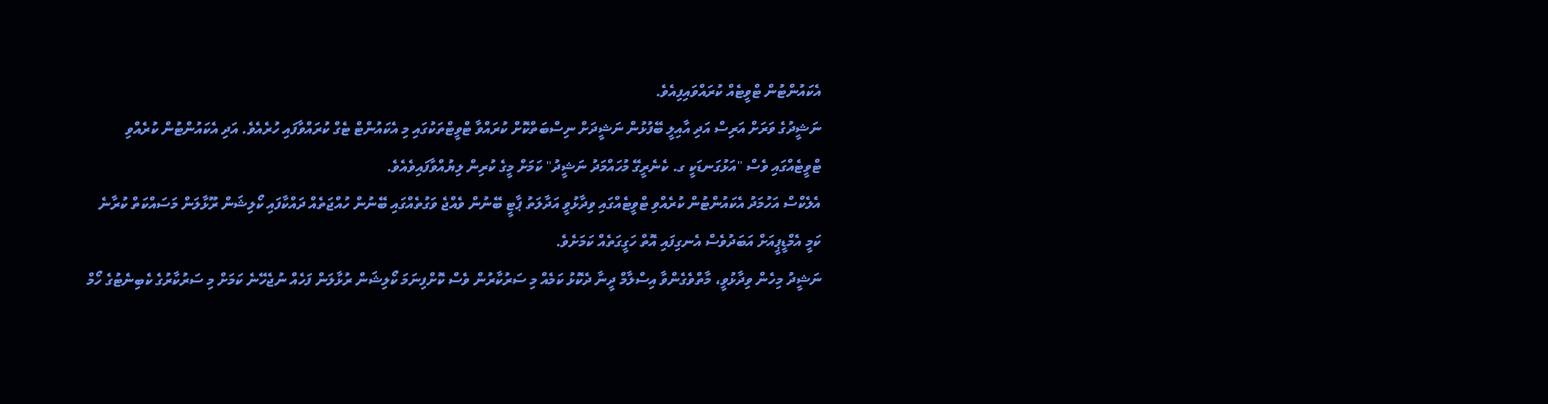އެކައުންޓުން ޓްވީޓެއް ކުރައްވައިފިއެވެ.
ނަޝީދުގެ ވަރަށް އަރިސް އަދި އާއިލީ ބޭފުޅުން ނަޝީދަށް ނިސްބަތްކޮށް ކުރައްވާ ޓްވީޓްތަކުގައި މި އެކައުންޓް ޓެގް ކުރައްވާފައި ހުރެއެވެ. އަދި އެކައުންޓުން ކުރެއްވި ޓްވީޓެއްގައި ވެސް "އަޅުގަނޑަކީ ގ. ކެނެރީގޭ މުހައްމަދު ނަޝީދު" ކަމަށް މީގެ ކުރިން ލިޔުއްވާފައިވެއެވެ.
އެލެކްސް އަހުމަދު އެކައުންޓުން ކުރެއްވި ޓްވީޓެއްގައި ވިދާޅުވީ އަދާލަތު ޕާޓީ ބޭނުން ވެއްޖެ ވަގުތެއްގައި ބޭނުން ހުއްޖަތެއް ދައްކާފައި ކޯލިޝަން ރޫޅާލަން މަސައްކަތް ކުރާނެ ކަމީ އެމްޑީޕީއަށް އަބަދުވެސް އެނގިފައި އޮތް ހަގީގަތެއް ކަމަށެވެ.
ނަޝީދު މިހެން ވިދާޅުވީ، މާތްވެގެންވާ އިސްލާމް ދީނާ ދެކޮޅު ކަމެއް މި ސަރުކާރުން ވެސް ކޮށްފިނަމަ ކޯލިޝަން ރުޅާލަން ފަހެއް ނުޖެހޭނެ ކަމަށް މި ސަރުކާރުގެ ކެބިނެޓުގެ ހޯމް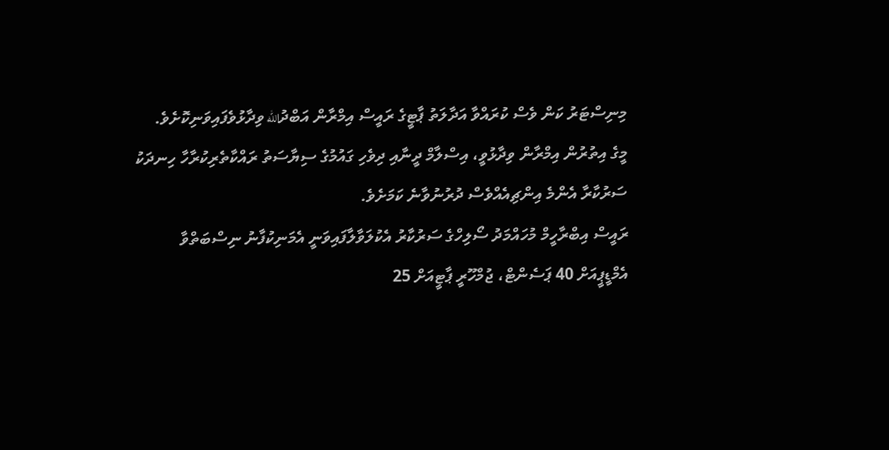މިނިސްޓަރު ކަން ވެސް ކުރައްވާ އަދާލަތު ޕާޓީގެ ރައީސް އިމްރާން އަބްދުالله ވިދާޅުވެފައިވަނިކޮށެވެ.
މީގެ އިތުރުން އިމްރާން ވިދާޅުވީ، އިސްލާމް ދީނާއި ދިވެހި ގައުމުގެ ސިޔާސަތު ރައްކާތެރިކުރާހާ ހިނދަކު ސަރުކާރާ އެންމެ އިންޗިއެއްވެސް ދުރުނުވާނެ ކަމަށެވެ.
ރައީސް އިބްރާހީމް މުހައްމަދު ސޯލިހްގެ ސަރުކާރު އެކުލަވާލާފައިވަނީ އެމަނިކުފާނު ނިސްބަތްވާ އެމްޑީޕީއަށް 40 ޕަސެންޓް، ޖުމްހޫރީ ޕާޓީއަށް 25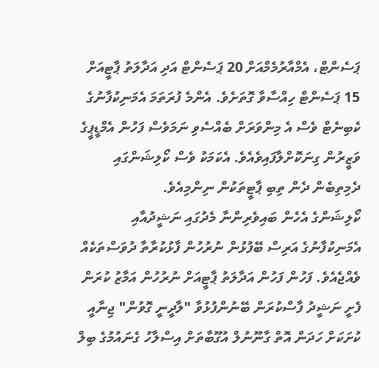ޕަސެންޓް، އެމްއާރުމެމްއަށް 20 ޕަސެންޓް އަދި އަދާލަތު ޕާޓީއަށް 15 ޕަސެންޓް ހިއްސާވާ ގޮތަށެވެ. އެންމެ ފުރަތަމަ އެމަނިކުފާނުގެ ކެބިނެޓް ވެސް އެ މިންވަރަށް ބެއްސެވި ނަމަވެސް ފަހުން އެމްޑީޕީގެ ވަޒީރުން ގިނަކޮށްލާފައިވެއެވެ. އެކަމަކު ވެސް ކޯލިޝަންގައި ދެމިތިބެން ދެން ތިބި ޕާޓީތަކުން ނިންމިއެވެ.
ކޯލިޝަންގެ އެހެން ބައިވެރިންނާ މެދުގައި ނަޝީދުއާއި އެމަނިކުފާނުގެ އަރިސް ބޭފުޅުން ނުރުހުން ފާޅުކުރާތާ ދުވަސްތަކެއް ވެއްޖެއެވެ. ފަހުން ފަހުން އަދާލަތު ޕާޓީއަށް ނުރުހުން އަމާޒު ކުރަން ފެށީ ނަޝީދު ފާސްކުރަން ބޭނުންފުޅުވާ "ލާދީނީ ގޮވުން" ޖިނާއީ ކުށަކަށް ހަދަން އޮތް ގާނޫނުލް އުގޫބާތަށް އިސްލާހު ގެނައުމުގެ ބިލް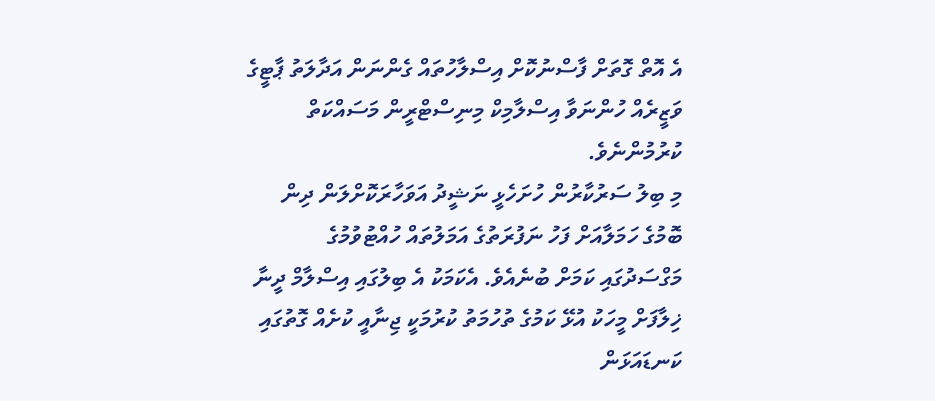އެ އޮތް ގޮތަށް ފާސްނުކޮށް އިސްލާހުތައް ގެންނަން އަދާލަތު ޕާޓީގެ ވަޒީރެއް ހުންނަވާ އިސްލާމިކް މިނިސްޓްރީން މަސައްކަތް ކުރުމުންނެވެ.
މި ބިލު ސަރުކާރުން ހުށަހެޅީ ނަޝީދު އަވަހާރަކޮށްލަން ދިން ބޮމުގެ ހަމަލާއަށް ފަހު ނަފުރަތުގެ އަމަލުތައް ހުއްޓުވުމުގެ މަގްސަދުގައި ކަމަށް ބުނެއެވެ. އެކަމަކު އެ ބިލުގައި އިސްލާމް ދީނާ ޚިލާފަށް މީހަކު އުޅޭ ކަމުގެ ތުހުމަތު ކުރުމަކީ ޖިނާއީ ކުށެއް ގޮތުގައި ކަނޑައަޅަން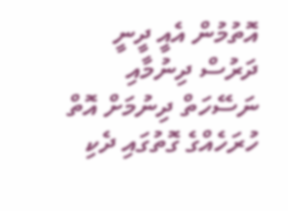އޮތުމުން އެއީ ދީނީ ދަރުސް ދިނުމާއި ނަސޭހަތް ދިނުމަށް އޮތް ހުރަހެއްގެ ގޮތުގައި ދެކި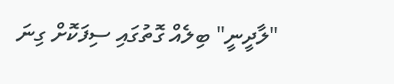"ލާދީނީ" ބިލެއް ގޮތުގައި ސިފަކޮށް ގިނަ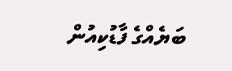ބަޔެއްގެ ފާޑުކިއުން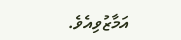އަމާޒުވިއެވެ.